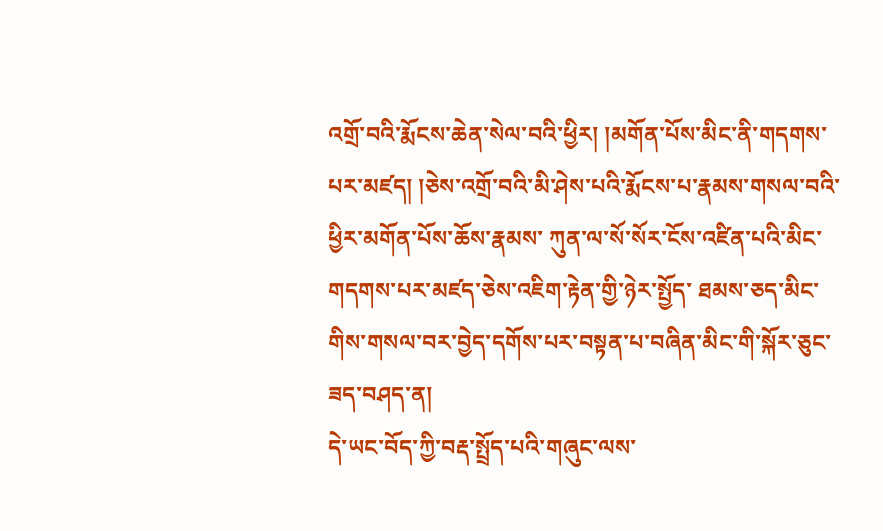འགྲོ་བའི་རྨོངས་ཆེན་སེལ་བའི་ཕྱིར། །མགོན་པོས་མིང་ནི་གདགས་པར་མཛད། །ཅེས་འགྲོ་བའི་མི་ཤེས་པའི་རྨོངས་པ་རྣམས་གསལ་བའི་ཕྱིར་མགོན་པོས་ཆོས་རྣམས་ ཀུན་ལ་སོ་སོར་ངོས་འཛིན་པའི་མིང་གདགས་པར་མཛད་ཅེས་འཇིག་རྟེན་གྱི་ཉེར་སྤྱོད་ ཐམས་ཅད་མིང་གིས་གསལ་བར་བྱེད་དགོས་པར་བསྟན་པ་བཞིན་མིང་གི་སྐོར་ཅུང་ཟད་བཤད་ན།
དེ་ཡང་བོད་ཀྱི་བརྡ་སྤྲོད་པའི་གཞུང་ལས་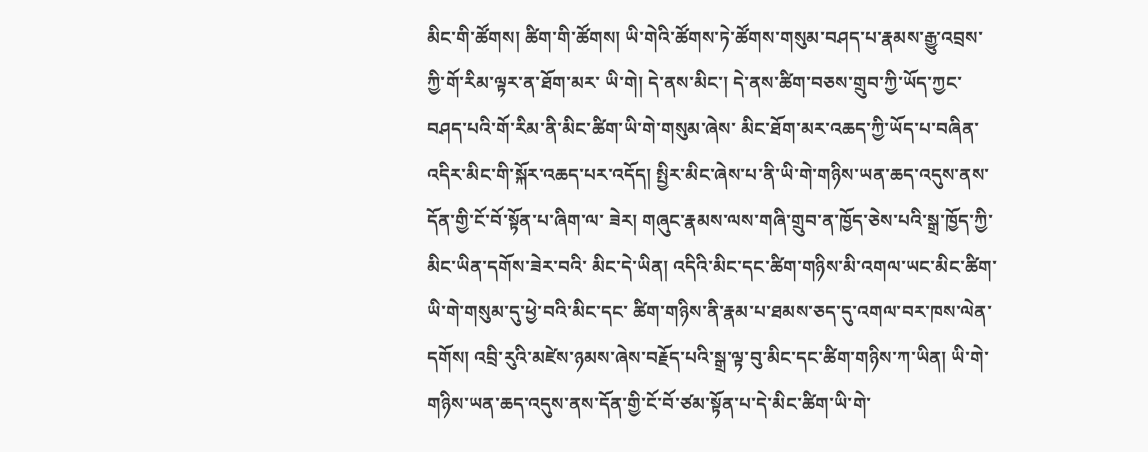མིང་གི་ཚོགས། ཚིག་གི་ཚོགས། ཡི་གེའི་ཚོགས་ཏེ་ཚོགས་གསུམ་བཤད་པ་རྣམས་རྒྱུ་འབྲས་ཀྱི་གོ་རིམ་ལྟར་ན་ཐོག་མར་ ཡི་གེ། དེ་ནས་མིང་། དེ་ནས་ཚིག་བཅས་གྲུབ་ཀྱི་ཡོད་ཀྱང་བཤད་པའི་གོ་རིམ་ནི་མིང་ཚིག་ཡི་གེ་གསུམ་ཞེས་ མིང་ཐོག་མར་འཆད་ཀྱི་ཡོད་པ་བཞིན་འདིར་མིང་གི་སྐོར་འཆད་པར་འདོད། སྤྱིར་མིང་ཞེས་པ་ནི་ཡི་གེ་གཉིས་ཡན་ཆད་འདུས་ནས་དོན་གྱི་ངོ་བོ་སྟོན་པ་ཞིག་ལ་ ཟེར། གཞུང་རྣམས་ལས་གཞི་གྲུབ་ན་ཁྱོད་ཅེས་པའི་སྒྲ་ཁྱོད་ཀྱི་མིང་ཡིན་དགོས་ཟེར་བའི་ མིང་དེ་ཡིན། འདིའི་མིང་དང་ཚིག་གཉིས་མི་འགལ་ཡང་མིང་ཚིག་ཡི་གེ་གསུམ་དུ་ཕྱེ་བའི་མིང་དང་ ཚིག་གཉིས་ནི་རྣམ་པ་ཐམས་ཅད་དུ་འགལ་བར་ཁས་ལེན་དགོས། འབྲི་རུའི་མཛེས་ཉམས་ཞེས་བརྗོད་པའི་སྒྲ་ལྟ་བུ་མིང་དང་ཚིག་གཉིས་ཀ་ཡིན། ཡི་གེ་གཉིས་ཡན་ཆད་འདུས་ནས་དོན་གྱི་ངོ་བོ་ཙམ་སྟོན་པ་དེ་མིང་ཚིག་ཡི་གེ་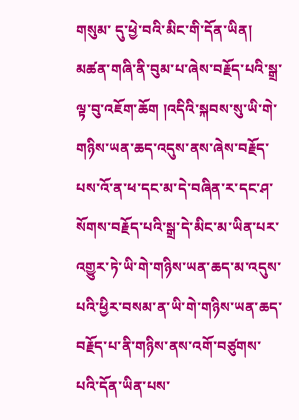གསུམ་ དུ་ཕྱེ་བའི་མིང་གི་དོན་ཡིན། མཚན་གཞི་ནི་བུམ་པ་ཞེས་བརྗོད་པའི་སྒྲ་ལྟ་བུ་འཇོག་ཆོག །འདིའི་སྐབས་སུ་ཡི་གེ་གཉིས་ཡན་ཆད་འདུས་ནས་ཞེས་བརྗོད་པས་འོ་ན་ཕ་དང་མ་དེ་བཞིན་ར་དང་ཤ་སོགས་བརྗོད་པའི་སྒྲ་དེ་མིང་མ་ཡིན་པར་འགྱུར་ཏེ་ཡི་གེ་གཉིས་ཡན་ཆད་མ་འདུས་པའི་ཕྱིར་བསམ་ན་ཡི་གེ་གཉིས་ཡན་ཆད་བརྗོད་པ་ནི་གཉིས་ནས་འགོ་བཙུགས་པའི་དོན་ཡིན་པས་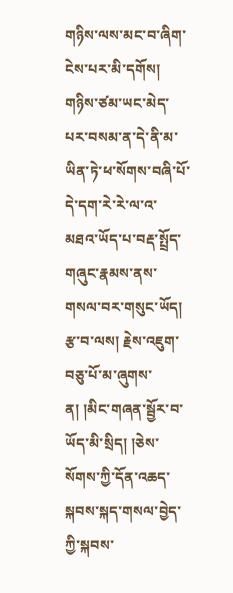གཉིས་ལས་མང་བ་ཞིག་ངེས་པར་མི་དགོས། གཉིས་ཙམ་ཡང་མེད་པར་བསམ་ན་དེ་ནི་མ་ཡིན་ཏེ་ཕ་སོགས་བཞི་པོ་དེ་དག་རེ་རེ་ལ་འ་མཐའ་ཡོད་པ་བརྡ་སྤྲོད་གཞུང་རྣམས་ནས་གསལ་བར་གསུང་ཡོད། རྩ་བ་ལས། རྗེས་འཇུག་བཅུ་པོ་མ་ཞུགས་ན། །མིང་གཞན་སྦྱོར་བ་ཡོད་མི་སྲིད། །ཅེས་སོགས་ཀྱི་དོན་འཆད་སྐབས་སྐད་གསལ་བྱེད་ཀྱི་སྐབས་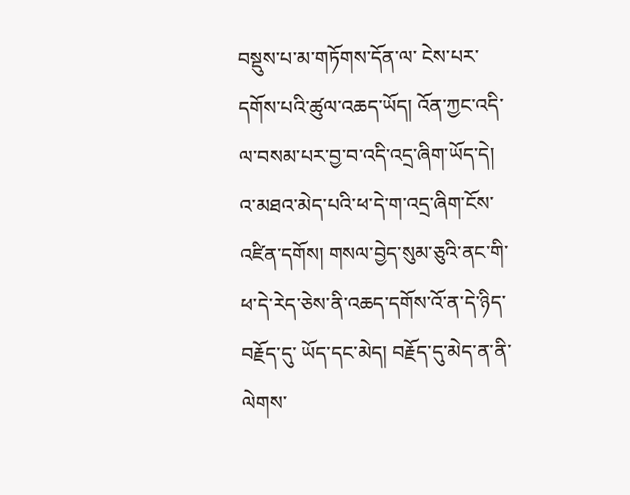བསྡུས་པ་མ་གཏོགས་དོན་ལ་ ངེས་པར་དགོས་པའི་ཚུལ་འཆད་ཡོད། འོན་ཀྱང་འདི་ལ་བསམ་པར་བྱ་བ་འདི་འདྲ་ཞིག་ཡོད་དེ། འ་མཐའ་མེད་པའི་ཕ་དེ་ག་འདྲ་ཞིག་ངོས་འཛིན་དགོས། གསལ་བྱེད་སུམ་ཅུའི་ནང་གི་ཕ་དེ་རེད་ཅེས་ནི་འཆད་དགོས་འོ་ན་དེ་ཉིད་བརྗོད་དུ་ ཡོད་དང་མེད། བརྗོད་དུ་མེད་ན་ནི་ལེགས་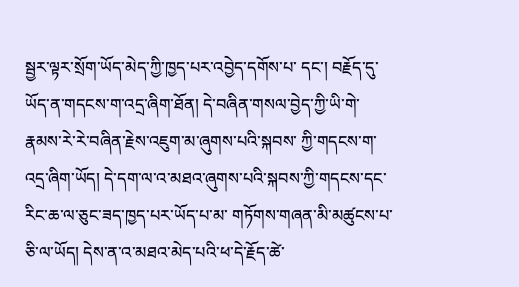སྦྱར་ལྟར་སྲོག་ཡོད་མེད་ཀྱི་ཁྱད་པར་འབྱེད་དགོས་པ་ དང་། བརྗོད་དུ་ཡོད་ན་གདངས་ག་འདྲ་ཞིག་ཐོན། དེ་བཞིན་གསལ་བྱེད་ཀྱི་ཡི་གེ་རྣམས་རེ་རེ་བཞིན་རྗེས་འཇུག་མ་ཞུགས་པའི་སྐབས་ ཀྱི་གདངས་ག་འདྲ་ཞིག་ཡོད། དེ་དག་ལ་འ་མཐའ་ཞུགས་པའི་སྐབས་ཀྱི་གདངས་དང་རིང་ཆ་ལ་ཅུང་ཟད་ཁྱད་པར་ཡོད་པ་མ་ གཏོགས་གཞན་མི་མཚུངས་པ་ཅི་ལ་ཡོད། དེས་ན་འ་མཐའ་མེད་པའི་ཕ་དེ་རྗོད་ཚེ་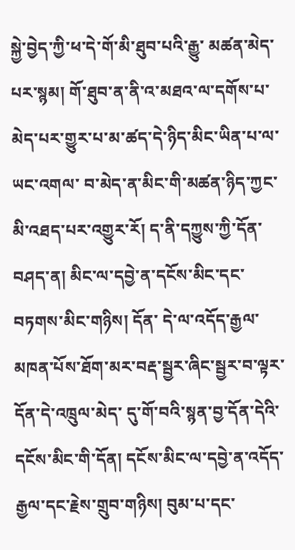སྐྱེ་བྱེད་ཀྱི་ཕ་དེ་གོ་མི་ཐུབ་པའི་རྒྱུ་ མཚན་མེད་པར་སྙམ། གོ་ཐུབ་ན་ནི་འ་མཐའ་ལ་དགོས་པ་མེད་པར་གྱུར་པ་མ་ཚད་དེ་ཉིད་མིང་ཡིན་པ་ལ་ཡང་འགལ་ བ་མེད་ན་མིང་གི་མཚན་ཉིད་ཀྱང་མི་འཐད་པར་འགྱུར་རོ། ད་ནི་དཀྱུས་ཀྱི་དོན་བཤད་ན། མིང་ལ་དབྱེ་ན་དངོས་མིང་དང་བཏགས་མིང་གཉིས། དོན་ དེ་ལ་འདོད་རྒྱལ་མཁན་པོས་ཐོག་མར་བརྡ་སྦྱར་ཞིང་སྦྱར་བ་ལྟར་དོན་དེ་འཁྲུལ་མེད་ དུ་གོ་བའི་སྙན་བྱ་དོན་དེའི་དངོས་མིང་གི་དོན། དངོས་མིང་ལ་དབྱེ་ན་འདོད་རྒྱལ་དང་རྗེས་གྲུབ་གཉིས། བུམ་པ་དང་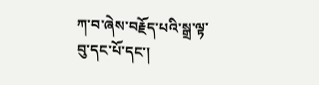ཀ་བ་ཞེས་བརྗོད་པའི་སྒྲ་ལྟ་བུ་དང་པོ་དང་།